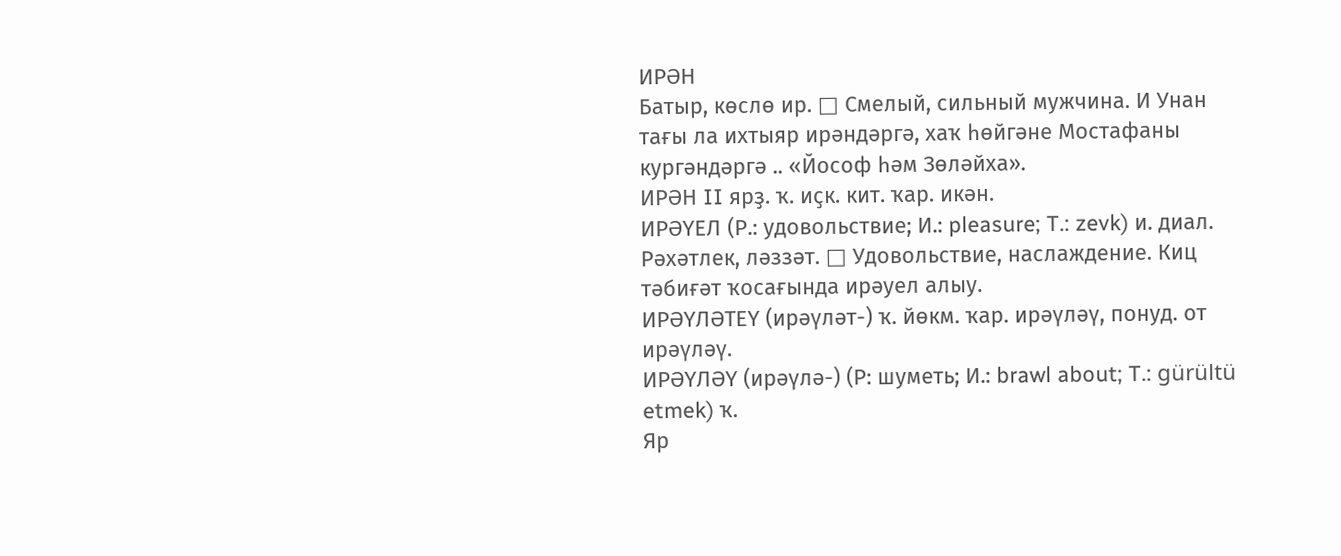ИРӘН
Батыр, көслө ир. □ Смелый, сильный мужчина. И Унан тағы ла ихтыяр ирәндәргә, хаҡ һөйгәне Мостафаны кургәндәргә .. «Йософ һәм Зөләйха».
ИРӘН II ярҙ. ҡ. иҫк. кит. ҡар. икән.
ИРӘҮЕЛ (Р.: удовольствие; И.: pleasure; T.: zevk) и. диал.
Рәхәтлек, ләззәт. □ Удовольствие, наслаждение. Киц тәбиғәт ҡосағында ирәуел алыу.
ИРӘҮЛӘТЕҮ (ирәүләт-) ҡ. йөкм. ҡар. ирәүләү, понуд. от ирәүләү.
ИРӘҮЛӘҮ (ирәүлә-) (Р: шуметь; И.: brawl about; T.: gürültü etmek) ҡ.
Яр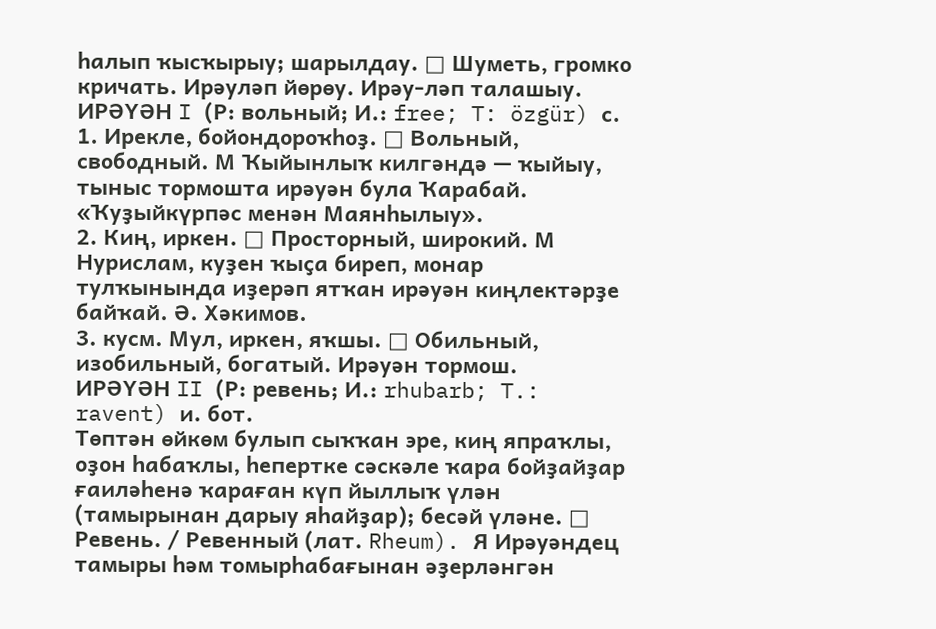һалып ҡысҡырыу; шарылдау. □ Шуметь, громко кричать. Ирәуләп йөрөу. Ирәу-ләп талашыу.
ИРӘҮӘН I (Р: вольный; И.: free; T: özgür) с.
1. Ирекле, бойондороҡһоҙ. □ Вольный, свободный. М Ҡыйынлыҡ килгәндә — ҡыйыу, тыныс тормошта ирәуән була Ҡарабай. «Ҡуҙыйкүрпәс менән Маянһылыу».
2. Киң, иркен. □ Просторный, широкий. М Нурислам, куҙен ҡыҫа биреп, монар тулҡынында иҙерәп ятҡан ирәуән киңлектәрҙе байҡай. Ә. Хәкимов.
3. кусм. Мул, иркен, яҡшы. □ Обильный, изобильный, богатый. Ирәуән тормош.
ИРӘҮӘН II (Р: ревень; И.: rhubarb; T.: ravent) и. бот.
Төптән өйкөм булып сыҡҡан эре, киң япраҡлы, оҙон һабаҡлы, һепертке сәскәле ҡара бойҙайҙар ғаиләһенә ҡараған күп йыллыҡ үлән (тамырынан дарыу яһайҙар); бесәй үләне. □ Ревень. / Ревенный (лат. Rheum). Я Ирәуәндец тамыры һәм томырһабағынан әҙерләнгән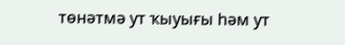төнәтмә ут ҡыуығы һәм ут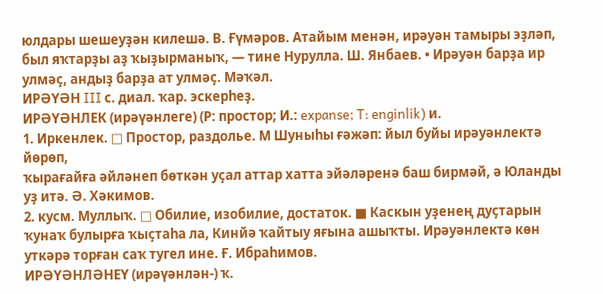юлдары шешеуҙән килешә. В. Ғүмәров. Атайым менән, ирәуән тамыры эҙләп, был яҡтарҙы аҙ ҡыҙырманыҡ, — тине Нурулла. Ш. Янбаев. • Ирәуән барҙа ир улмәҫ, андыҙ барҙа ат улмәҫ. Мәҡәл.
ИРӘҮӘН III с. диал. ҡар. эскерһеҙ.
ИРӘҮӘНЛЕК (ирәүәнлеге) (Р: простор; И.: expanse; T: enginlik) и.
1. Иркенлек. □ Простор, раздолье. М Шуныһы ғәжәп: йыл буйы ирәуәнлектә йөрөп,
ҡырағайға әйләнеп бөткән уҫал аттар хатта эйәләренә баш бирмәй, ә Юланды уҙ итә. Ә. Хәкимов.
2. кусм. Муллыҡ. □ Обилие, изобилие, достаток. ■ Каскын уҙенең дуҫтарын ҡунаҡ булырға ҡыҫтаһа ла, Кинйә ҡайтыу яғына ашыҡты. Ирәуәнлектә көн уткәрә торған саҡ тугел ине. Ғ. Ибраһимов.
ИРӘҮӘНЛӘНЕҮ (ирәүәнлән-) ҡ.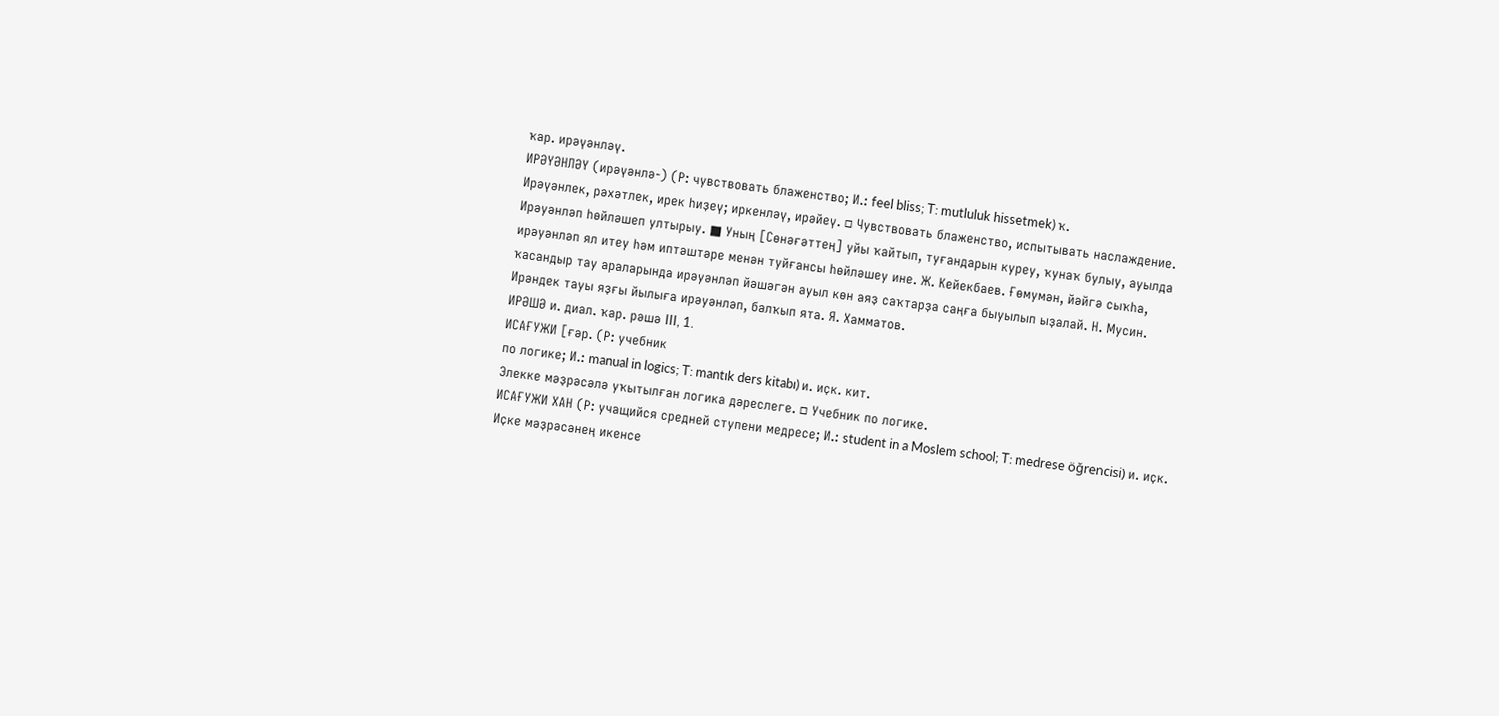ҡар. ирәүәнләү.
ИРӘҮӘНЛӘҮ (ирәүәнлә-) (Р: чувствовать блаженство; И.: feel bliss; T: mutluluk hissetmek) ҡ.
Ирәүәнлек, рәхәтлек, ирек һиҙеү; иркенләү, ирәйеү. □ Чувствовать блаженство, испытывать наслаждение. Ирәуәнләп һөйләшеп ултырыу. ■ Уның [Сөнәғәттең] уйы ҡайтып, туғандарын куреу, ҡунаҡ булыу, ауылда ирәуәнләп ял итеу һәм иптәштәре менән туйғансы һөйләшеу ине. Ж. Кейекбаев. Ғөмумән, йәйгә сыҡһа, ҡасандыр тау араларында ирәуәнләп йәшәгән ауыл көн аяҙ саҡтарҙа саңға быуылып ыҙалай. Н. Мусин. Ирәндек тауы яҙғы йылыға ирәуәнләп, балҡып ята. Я. Хамматов.
ИРӘШӘ и. диал. ҡар. рәшә III, 1.
ИСАҒУЖИ [ғәр. (Р: учебник
по логике; И.: manual in logics; T: mantık ders kitabı) и. иҫк. кит.
Элекке мәҙрәсәлә уҡытылған логика дәреслеге. □ Учебник по логике.
ИСАҒУЖИ ХАН (Р: учащийся средней ступени медресе; И.: student in a Moslem school; T: medrese öğrencisi) и. иҫк.
Иҫке мәҙрәсәнең икенсе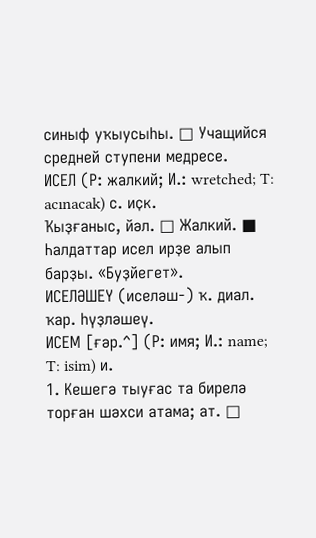синыф уҡыусыһы. □ Учащийся средней ступени медресе.
ИСЕЛ (Р: жалкий; И.: wretched; T: acınacak) с. иҫк.
Ҡыҙғаныс, йәл. □ Жалкий. ■ Һалдаттар исел ирҙе алып барҙы. «Буҙйегет».
ИСЕЛӘШЕҮ (иселәш-) ҡ. диал. ҡар. һүҙләшеү.
ИСЕМ [ғәр.^] (Р: имя; И.: name; T: isim) и.
1. Кешегә тыуғас та бирелә торған шәхси атама; ат. □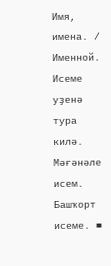Имя, имена. / Именной. Исеме уҙенә тура килә. Мәғәнәле исем. Башҡорт исеме. ■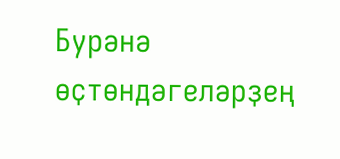Бурәнә өҫтөндәгеләрҙең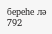береһе лә
792